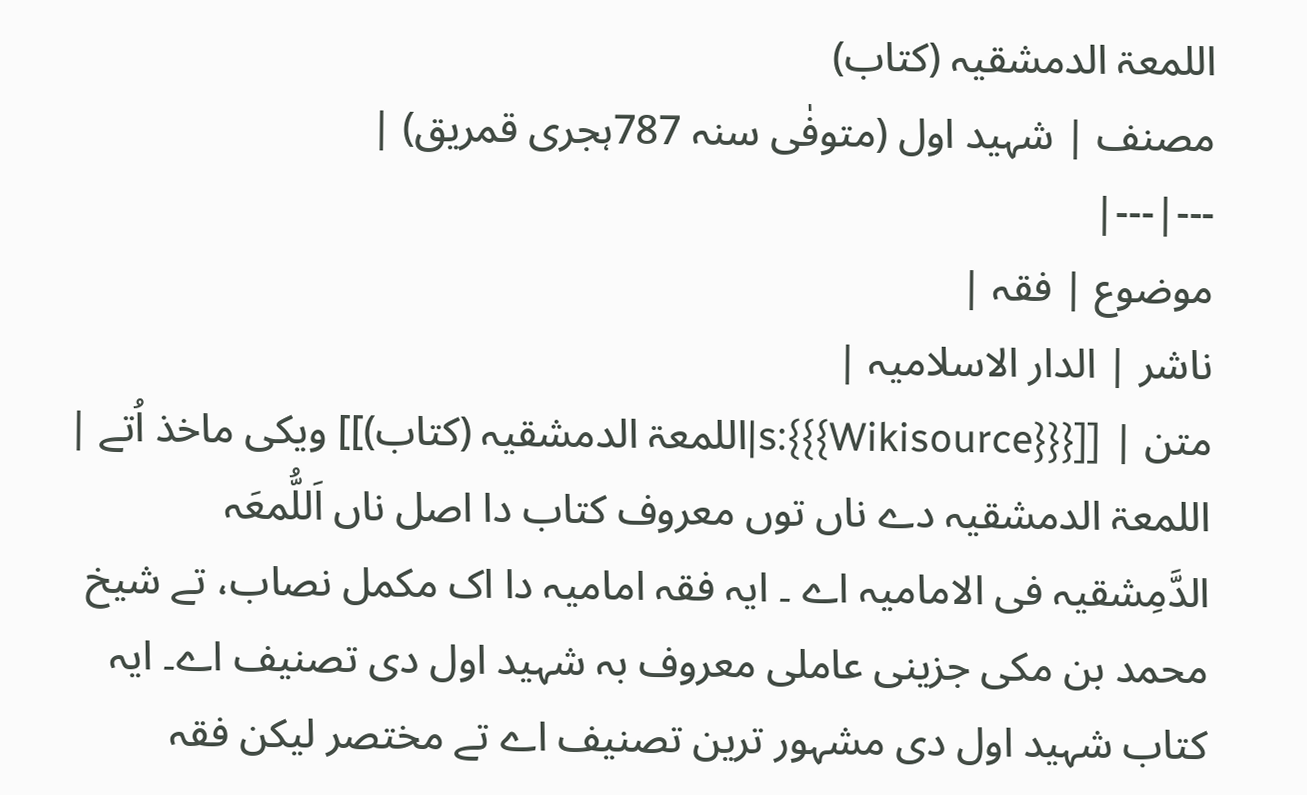اللمعۃ الدمشقیہ (کتاب)
مصنف | شہید اول (متوفٰی سنہ 787ہجری قمریق) |
---|---|
موضوع | فقہ |
ناشر | الدار الاسلامیہ |
متن | [[s:{{{Wikisource}}}|اللمعۃ الدمشقیہ (کتاب)]] ویکی ماخذ اُتے |
اللمعۃ الدمشقیہ دے ناں توں معروف کتاب دا اصل ناں اَللُّمعَہ الدَّمِشقیہ فی الامامیہ اے ۔ ایہ فقہ امامیہ دا اک مکمل نصاب، تے شیخ محمد بن مکی جزینی عاملی معروف بہ شہید اول دی تصنیف اے۔ ایہ کتاب شہید اول دی مشہور ترین تصنیف اے تے مختصر لیکن فقہ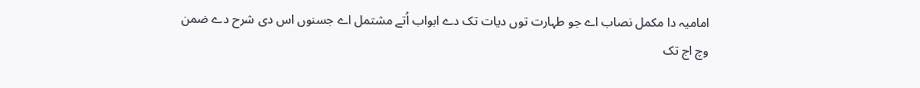امامیہ دا مکمل نصاب اے جو طہارت توں دیات تک دے ابواب اُتے مشتمل اے جسنوں اس دی شرح دے ضمن وچ اج تک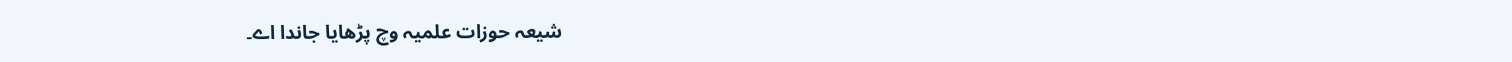شیعہ حوزات علمیہ وچ پڑھایا جاندا اے۔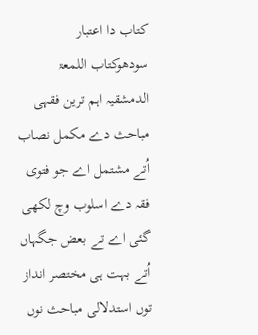کتاب دا اعتبار
سودھوکتاب اللمعۃ الدمشقیہ اہم ترین فقہی مباحث دے مکمل نصاب اُتے مشتمل اے جو فتوی فقہ دے اسلوب وچ لکھی گئی اے تے بعض جگہاں اُتے بہت ہی مختصر انداز توں استدلالی مباحث نوں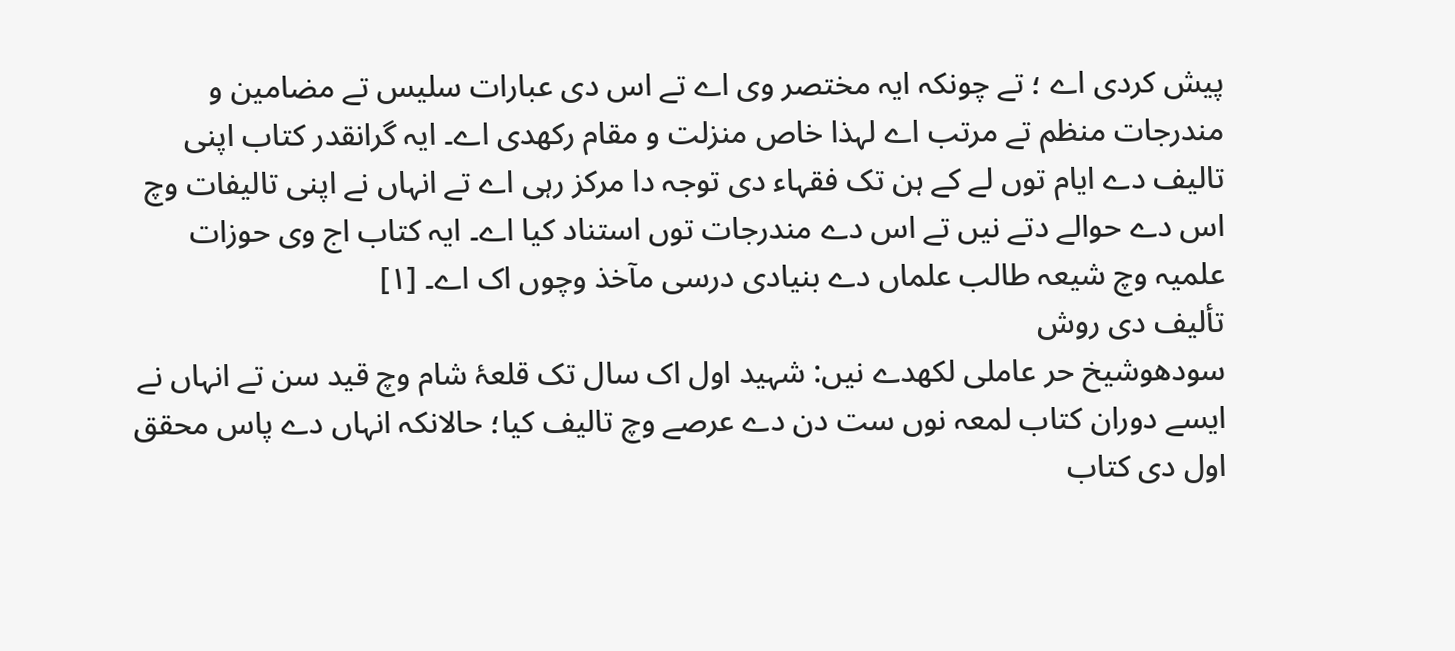پیش کردی اے ؛ تے چونکہ ایہ مختصر وی اے تے اس دی عبارات سلیس تے مضامین و مندرجات منظم تے مرتب اے لہذا خاص منزلت و مقام رکھدی اے۔ ایہ گرانقدر کتاب اپنی تالیف دے ایام توں لے کے ہن تک فقہاء دی توجہ دا مرکز رہی اے تے انہاں نے اپنی تالیفات وچ اس دے حوالے دتے نيں تے اس دے مندرجات توں استناد کیا اے۔ ایہ کتاب اج وی حوزات علمیہ وچ شیعہ طالب علماں دے بنیادی درسی مآخذ وچوں اک اے۔ [۱]
تألیف دی روش
سودھوشیخ حر عاملی لکھدے نيں: شہید اول اک سال تک قلعۂ شام وچ قید سن تے انہاں نے ايسے دوران کتاب لمعہ نوں ست دن دے عرصے وچ تالیف کیا؛ حالانکہ انہاں دے پاس محقق اول دی کتاب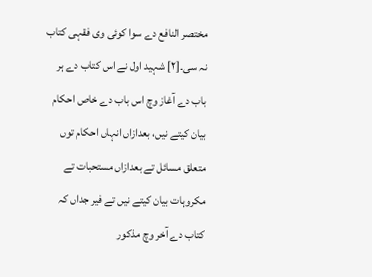مختصر النافع دے سوا کوئی وی فقہی کتاب نہ سی۔[۲] شہید اول نے اس کتاب دے ہر باب دے آغاز وچ اس باب دے خاص احکام بیان کيتے نيں، بعدازاں انہاں احکام توں متعلق مسائل تے بعدازاں مستحبات تے مکروہات بیان کيتے نيں تے فیر جداں کہ کتاب دے آخر وچ مذکور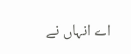اے انہاں نے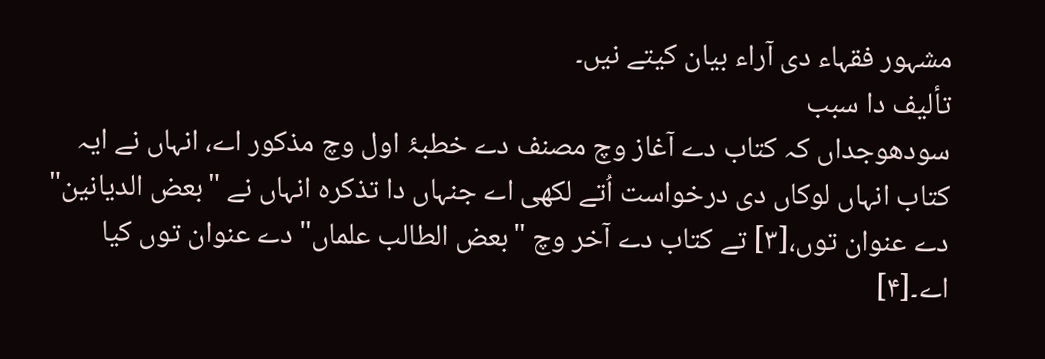مشہور فقہاء دی آراء بیان کيتے نيں۔
تألیف دا سبب
سودھوجداں کہ کتاب دے آغاز وچ مصنف دے خطبۂ اول وچ مذکور اے، انہاں نے ایہ کتاب انہاں لوکاں دی درخواست اُتے لکھی اے جنہاں دا تذکرہ انہاں نے "بعض الدیانین" دے عنوان توں،[۳] تے کتاب دے آخر وچ "بعض الطالب علماں" دے عنوان توں کیا اے۔[۴]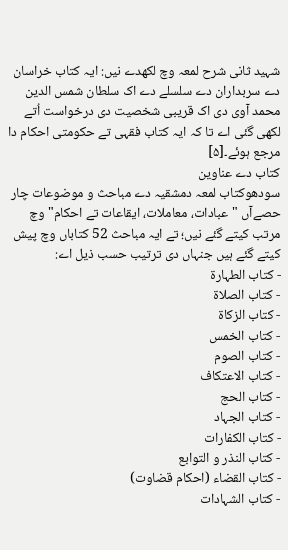شہید ثانی شرح لمعہ وچ لکھدے نيں: ایہ کتاب خراسان دے سربداران دے سلسلے دے اک سلطان شمس الدین محمد آوی دی اک قریبی شخصیت دی درخواست اُتے لکھی گئی اے تا کہ ایہ کتاب فقہی تے حکومتی احکام دا مرجع ہوئے۔[۵]
کتاب دے عناوین
سودھوکتاب لمعہ دمشقیہ دے مباحث و موضوعات چار حصےآں "عبادات، معاملات، ایقاعات تے احکام" وچ مرتب کيتے گئے نيں؛ تے ایہ مباحث 52 کتاباں وچ پیش کيتے گئے ہيں جنہاں دی ترتیب حسب ذیل اے:
- کتاب الطہارۃ
- کتاب الصلاۃ
- کتاب الزکاۃ
- کتاب الخمس
- کتاب الصوم
- کتاب الاعتکاف
- کتاب الحج
- کتاب الجہاد
- کتاب الکفارات
- کتاب النذر و التوابع
- کتاب القضاء (احکام قضاوت)
- کتاب الشہادات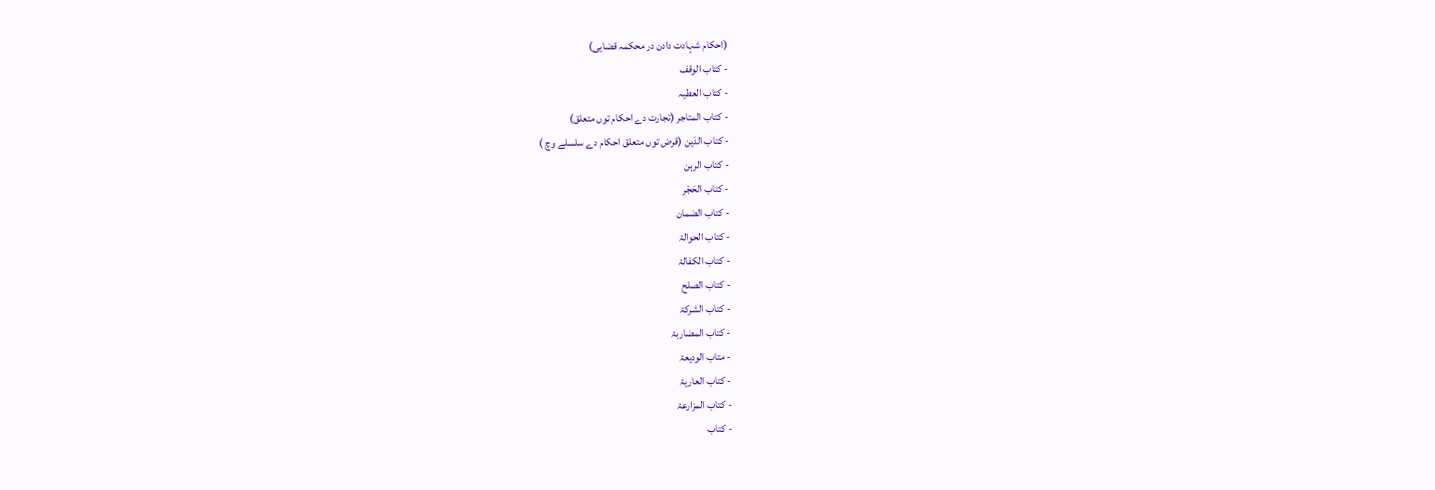(احکام شہادت دادن در محکمہ قضایی)
- کتاب الوقف
- کتاب العطیہ
- کتاب المتاجر (تجارت دے احکام توں متعلق)
- کتاب الدَین (قرض توں متعلق احکام دے سلسلے وچ )
- کتاب الرہن
- کتاب الحَجْر
- کتاب الضمان
- کتاب الحوالۃ
- کتاب الکفالۃ
- کتاب الصلح
- کتاب الشرکۃ
- کتاب المضاربۃ
- متاب الودیعۃ
- کتاب العاریۃ
- کتاب المزارعۃ
- کتاب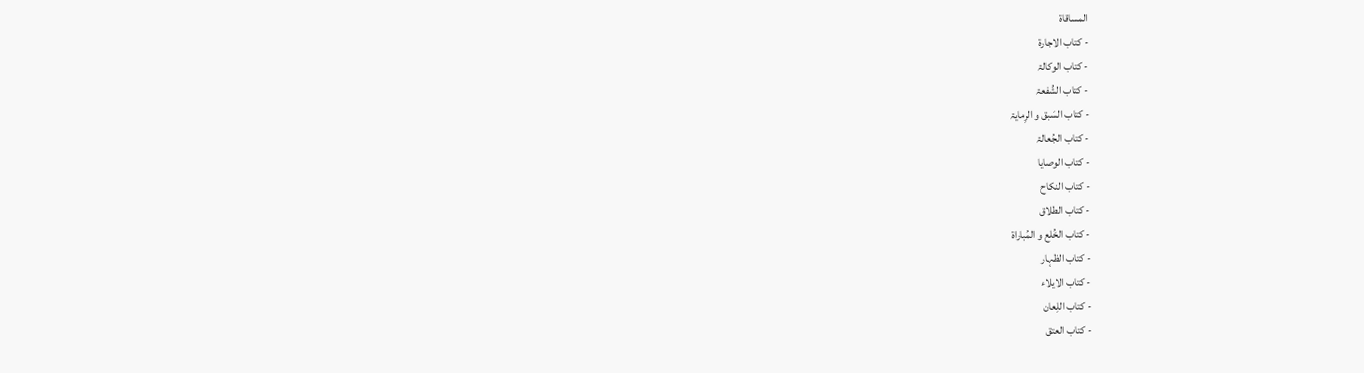المساقاۃ
- کتاب الاجارۃ
- کتاب الوکالۃ
- کتاب الشُفعۃ
- کتاب السَبق و الرِمایۃ
- کتاب الجُعالۃ
- کتاب الوصایا
- کتاب النکاح
- کتاب الطلاق
- کتاب الخُلع و المُباراۃ
- کتاب الظہار
- کتاب الایلاء
- کتاب اللِعان
- کتاب العتق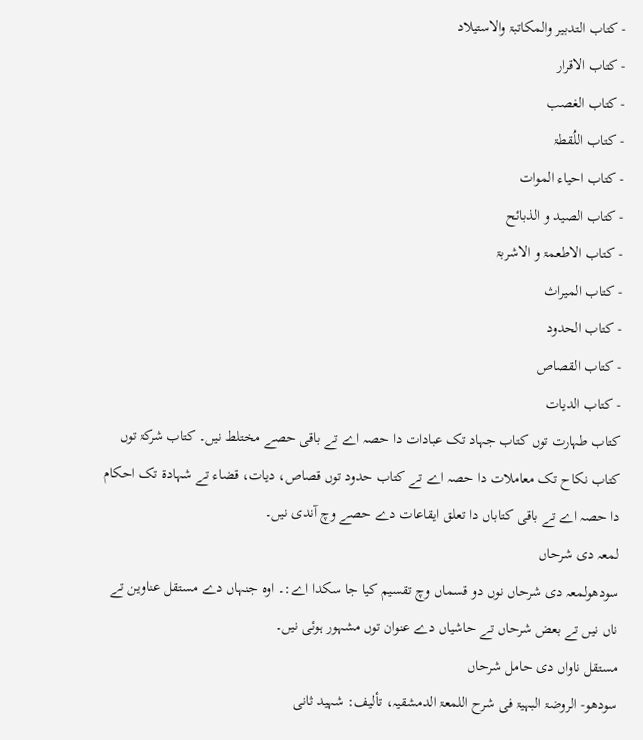- کتاب التدبیر والمکاتبۃ والاستیلاد
- کتاب الاقرار
- کتاب الغصب
- کتاب اللُقطۃ
- کتاب احیاء الموات
- کتاب الصید و الذبائح
- کتاب الاطعمۃ و الاشربۃ
- کتاب المیراث
- کتاب الحدود
- کتاب القصاص
- کتاب الدیات
کتاب طہارت توں کتاب جہاد تک عبادات دا حصہ اے تے باقی حصے مختلط نيں۔ کتاب شرکۃ توں کتاب نکاح تک معاملات دا حصہ اے تے کتاب حدود توں قصاص، دیات، قضاء تے شہادۃ تک احکام دا حصہ اے تے باقی کتاباں دا تعلق ایقاعات دے حصے وچ آندی نيں۔
لمعہ دی شرحاں
سودھولمعہ دی شرحاں نوں دو قسماں وچ تقسیم کیا جا سکدا اے:۔ اوہ جنہاں دے مستقل عناوین تے ناں نيں تے بعض شرحاں تے حاشیاں دے عنوان توں مشہور ہوئی نيں۔
مستقل ناواں دی حامل شرحاں
سودھو- الروضۃ البہیۃ فی شرح اللمعۃ الدمشقیہ، تألیف: شہید ثانی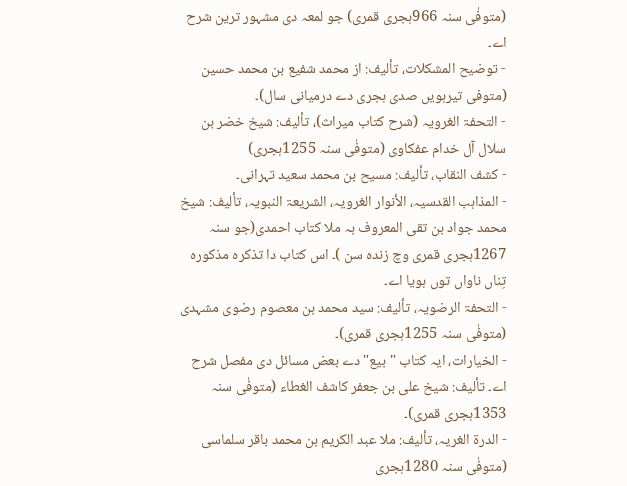(متوفٰی سنہ 966ہجری قمری) جو لمعہ دی مشہور ترین شرح اے۔
- توضیح المشکلات، تألیف: از محمد شفیع بن محمد حسین (متوفی تیرہويں صدی ہجری دے درمیانی سال)۔
- التحفۃ الغرویہ (شرح کتاب میراث)، تألیف: شیخ خضر بن سلال آل خدام عفکاوی (متوفٰی سنہ 1255ہجری)
- کشف النقاب، تألیف: مسیح بن محمد سعید تہرانی۔
- المذاہب القدسیہ، الأنوار الغرویہ، الشریعۃ النبویہ، تألیف: شیخ محمد جواد بن تقی المعروف بہ ملا کتاب احمدی(جو سنہ 1267ہجری قمری وچ زندہ سن )۔ اس کتاب دا تذکرہ مذکورہ تِناں ناواں توں ہويا اے۔
- التحفۃ الرضویہ، تألیف: سید محمد بن معصوم رضوی مشہدی (متوفٰی سنہ 1255ہجری قمری)۔
- الخیارات، ایہ کتاب "بیع" دے بعض مسائل دی مفصل شرح اے۔ تألیف: شیخ علی بن جعفر کاشف الغطاء (متوفٰی سنہ 1353ہجری قمری)۔
- الدرۃ الغریہ، تألیف: ملا عبد الکریم بن محمد باقر سلماسی (متوفٰی سنہ 1280ہجری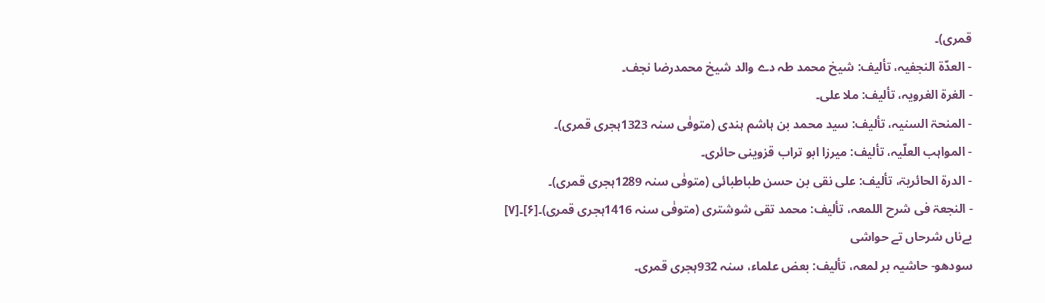قمری)۔
- العدّۃ النجفیہ، تألیف: شیخ محمد طہ دے والد شیخ محمدرضا نجف۔
- الغرۃ الغرویہ، تألیف: ملا علی۔
- المنحۃ السنیہ، تألیف: سید محمد بن ہاشم ہندی (متوفٰی سنہ 1323ہجری قمری)۔
- المواہب العلّیہ، تألیف: میرزا ابو تراب قزوینی حائری۔
- الدرۃ الحائریۃ، تألیف: علی نقی بن حسن طباطبائی (متوفٰی سنہ 1289ہجری قمری)۔
- النجعۃ فی شرح اللمعہ، تألیف: محمد تقی شوشتری (متوفٰی سنہ 1416ہجری قمری)۔[۶]۔[۷]
بےناں شرحاں تے حواشی
سودھو- حاشیہ بر لمعہ، تألیف: بعض علماء، سنہ 932ہجری قمری۔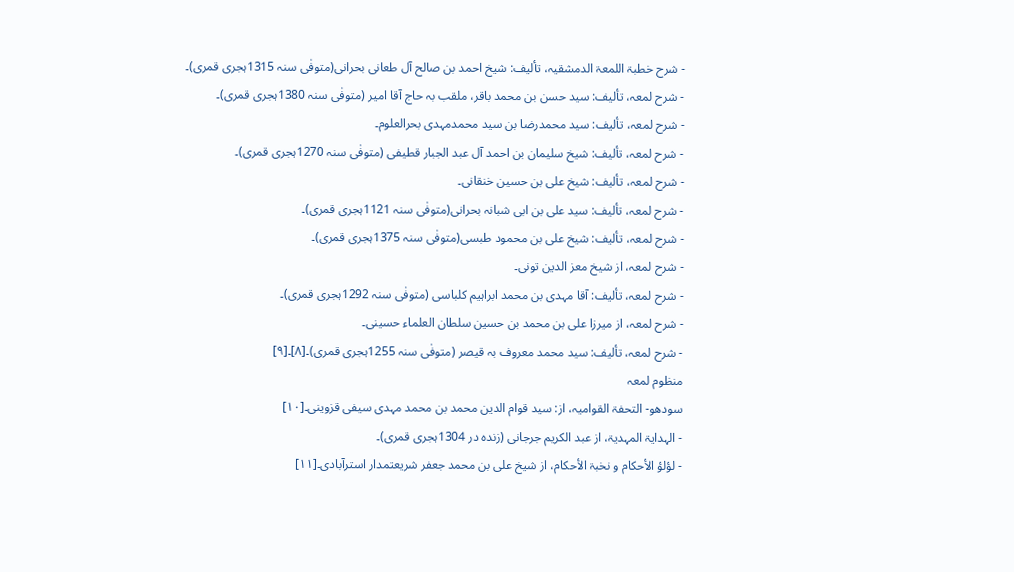- شرح خطبۃ اللمعۃ الدمشقیہ، تألیف: شیخ احمد بن صالح آل طعانی بحرانی(متوفٰی سنہ 1315ہجری قمری)۔
- شرح لمعہ، تألیف: سید حسن بن محمد باقر، ملقب بہ حاج آقا امیر (متوفٰی سنہ 1380ہجری قمری)۔
- شرح لمعہ، تألیف: سید محمدرضا بن سید محمدمہدی بحرالعلوم۔
- شرح لمعہ، تألیف: شیخ سلیمان بن احمد آل عبد الجبار قطیفی (متوفٰی سنہ 1270ہجری قمری)۔
- شرح لمعہ، تألیف: شیخ علی بن حسین خنقانی۔
- شرح لمعہ، تألیف: سید علی بن ابی شبانہ بحرانی(متوفٰی سنہ 1121ہجری قمری)۔
- شرح لمعہ، تألیف: شیخ علی بن محمود طبسی(متوفٰی سنہ 1375ہجری قمری)۔
- شرح لمعہ، از شیخ معز الدین تونی۔
- شرح لمعہ، تألیف: آقا مہدی بن محمد ابراہیم کلباسی (متوفٰی سنہ 1292ہجری قمری)۔
- شرح لمعہ، از میرزا علی بن محمد بن حسین سلطان العلماء حسینی۔
- شرح لمعہ، تألیف: سید محمد معروف بہ قیصر (متوفٰی سنہ 1255ہجری قمری)۔[۸]۔[۹]
منظوم لمعہ
سودھو- التحفۃ القوامیہ، از: سید قوام الدین محمد بن محمد مہدی سیفی قزوینی۔[۱۰]
- الہدایۃ المہدیۃ، از عبد الکریم جرجانی (زندہ در 1304ہجری قمری)۔
- لؤلؤ الأحکام و نخبۃ الأحکام، از شیخ علی بن محمد جعفر شریعتمدار استرآبادی۔[۱۱]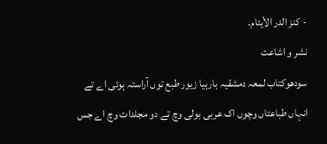- کنز الدر الأیتام۔
نشر و اشاعت
سودھوکتاب لمعہ دمشقیہ بارہیا زیور طبع توں آراستہ ہوئی اے تے انہاں طباعتاں وچوں اک عربی بولی وچ تے دو مجلدات وچ اے جس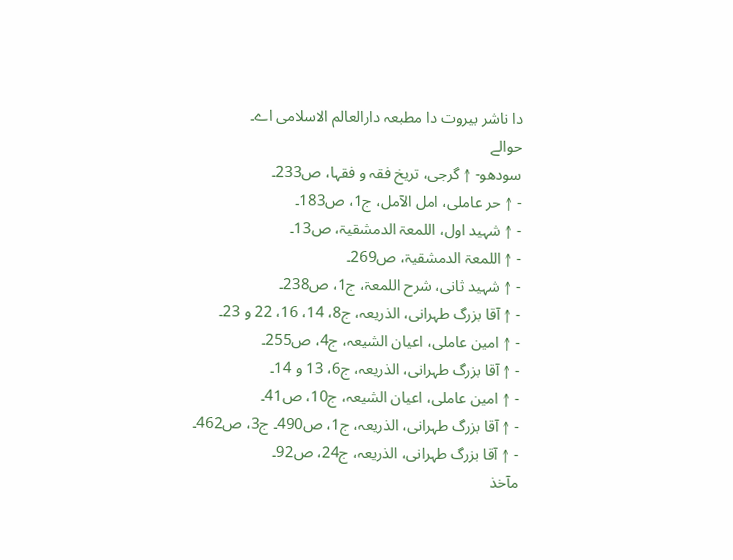دا ناشر بیروت دا مطبعہ دارالعالم الاسلامی اے۔
حوالے
سودھو- ↑ گرجی، تریخ فقہ و فقہا، ص233۔
- ↑ حر عاملی، امل الآمل، ج1، ص183۔
- ↑ شہید اول، اللمعۃ الدمشقیۃ، ص13۔
- ↑ اللمعۃ الدمشقیۃ، ص269۔
- ↑ شہید ثانی، شرح اللمعۃ، ج1، ص238۔
- ↑ آقا بزرگ طہرانی، الذریعہ، ج8، 14، 16، 22 و 23۔
- ↑ امین عاملی، اعیان الشیعہ، ج4، ص255۔
- ↑ آقا بزرگ طہرانی، الذریعہ، ج6، 13 و 14۔
- ↑ امین عاملی، اعیان الشیعہ، ج10، ص41۔
- ↑ آقا بزرگ طہرانی، الذریعہ، ج1، ص490۔ ج3، ص462۔
- ↑ آقا بزرگ طہرانی، الذریعہ، ج24، ص92۔
مآخذ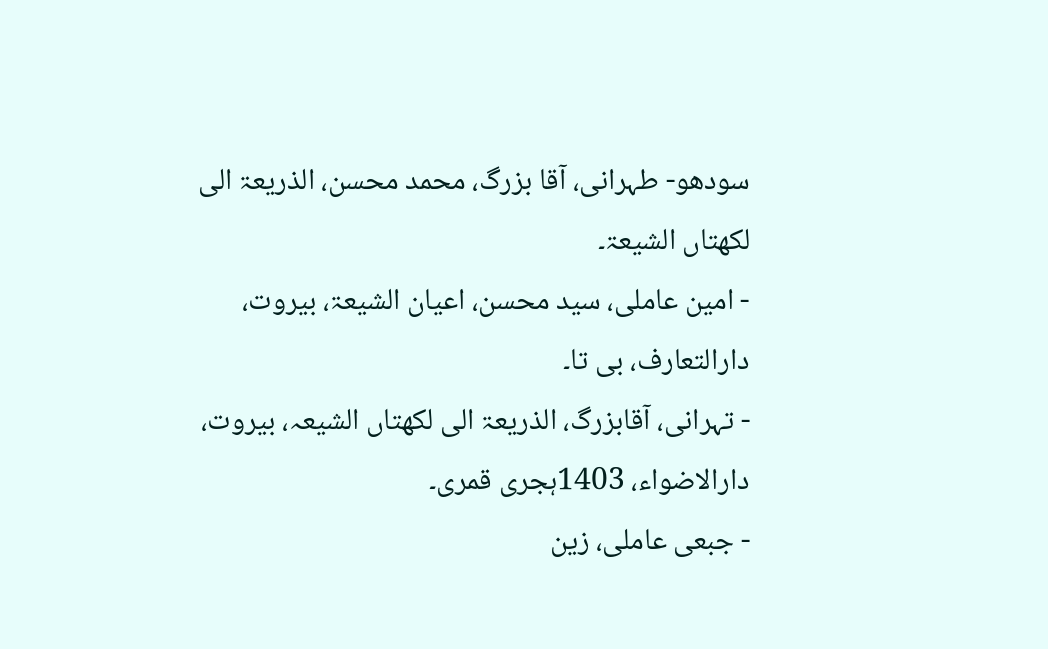سودھو- طہرانی، آقا بزرگ، محمد محسن، الذریعۃ الی لکھتاں الشیعۃ۔
- امین عاملی، سید محسن، اعیان الشیعۃ، بیروت، دارالتعارف، بی تا۔
- تہرانی، آقابزرگ، الذریعۃ الی لکھتاں الشیعہ، بیروت، دارالاضواء، 1403ہجری قمری۔
- جبعی عاملی، زین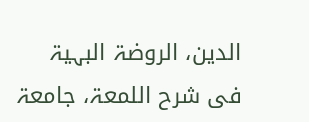الدین، الروضۃ البہیۃ فی شرح اللمعۃ، جامعۃ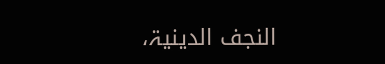النجف الدینیۃ،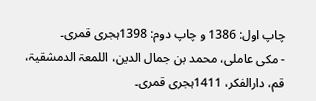چاپ اول: 1386 و چاپ دوم: 1398ہجری قمری۔
- مکی عاملی، محمد بن جمال الدین، اللمعۃ الدمشقیۃ، قم، دارالفکر، 1411ہجری قمری۔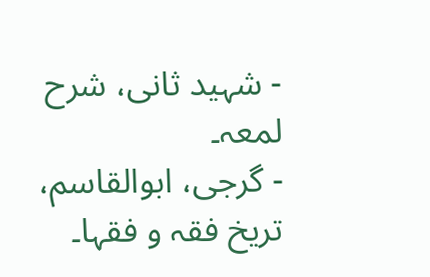- شہید ثانی، شرح لمعہ۔
- گرجی، ابوالقاسم، تریخ فقہ و فقہا۔